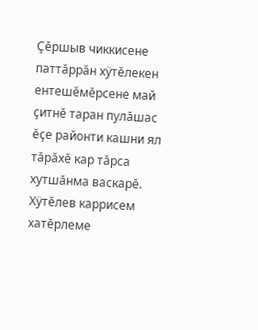Çĕршыв чиккисене паттăррăн хÿтĕлекен ентешĕмĕрсене май çитнĕ таран пулăшас ĕçе районти кашни ял тăрăхĕ кар тăрса хутшăнма васкарĕ. Хÿтĕлев каррисем хатĕрлеме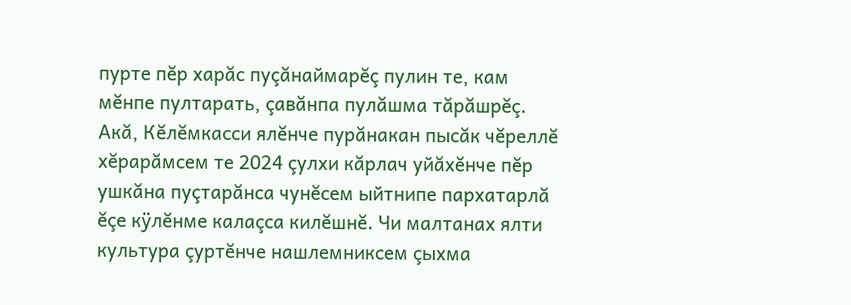пурте пĕр харăс пуçăнаймарĕç пулин те, кам мĕнпе пултарать, çавăнпа пулăшма тăрăшрĕç.
Акă, Кĕлĕмкасси ялĕнче пурăнакан пысăк чĕреллĕ хĕрарăмсем те 2024 çулхи кăрлач уйăхĕнче пĕр ушкăна пуçтарăнса чунĕсем ыйтнипе пархатарлă ĕçе кÿлĕнме калаçса килĕшнĕ. Чи малтанах ялти культура çуртĕнче нашлемниксем çыхма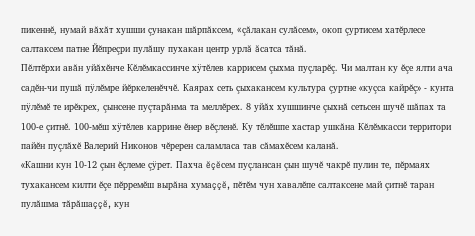пикеннĕ, нумай вăхăт хушши çунакан шăрпăксем, «çăлакан сулăсем», окоп çуртисем хатĕрлесе салтаксем патне Йĕпреçри пулăшу пухакан центр урлă ăсатса тăнă.
Пĕлтĕрхи авăн уйăхĕнче Кĕлĕмкассинче хÿтĕлев каррисем çыхма пуçларĕç. Чи малтан ку ĕçе ялти ача садĕн-чи пушă пÿлĕмре йĕркеленĕччĕ. Каярах сеть çыхакансем культура çуртне «куçса кайрĕç» - кунта пÿлĕмĕ те ирĕкрех, çынсене пуçтарăнма та меллĕрех. 8 уйăх хушшинче çыхнă сетьсен шучĕ шăпах та 100-е çитнĕ. 100-мĕш хÿтĕлев каррине ĕнер вĕçленĕ. Ку тĕлĕшпе хастар ушкăна Кĕлĕмкасси территори пайĕн пуçлăхĕ Валерий Никонов чĕререн саламласа тав сăмахĕсем каланă.
«Кашни кун 10-12 çын ĕçлеме çÿрет. Пахча ĕçĕсем пуçлансан çын шучĕ чакрĕ пулин те, пĕрмаях тухакансем килти ĕçе пĕрремĕш вырăна хумаççĕ, пĕтĕм чун хавалĕпе салтаксене май çитнĕ таран пулăшма тăрăшаççĕ, кун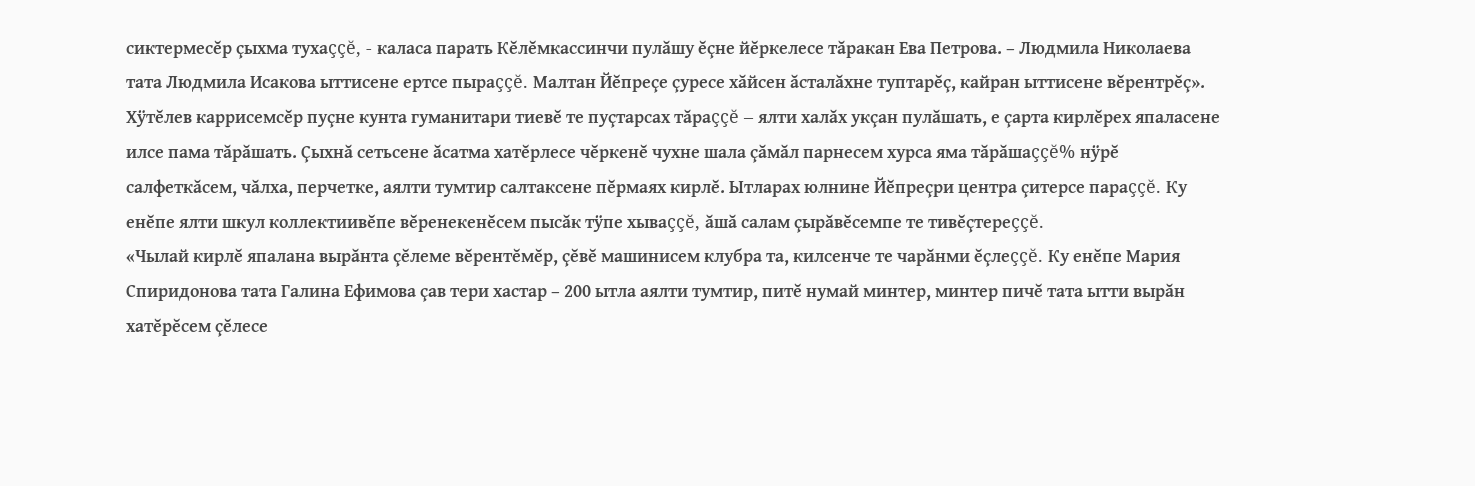сиктермесĕр çыхма тухаççĕ, - каласа парать Кĕлĕмкассинчи пулăшу ĕçне йĕркелесе тăракан Ева Петрова. – Людмила Николаева тата Людмила Исакова ыттисене ертсе пыраççĕ. Малтан Йĕпреçе çуресе хăйсен ăсталăхне туптарĕç, кайран ыттисене вĕрентрĕç».
Хÿтĕлев каррисемсĕр пуçне кунта гуманитари тиевĕ те пуçтарсах тăраççĕ – ялти халăх укçан пулăшать, е çарта кирлĕрех япаласене илсе пама тăрăшать. Çыхнă сетьсене ăсатма хатĕрлесе чĕркенĕ чухне шала çăмăл парнесем хурса яма тăрăшаççĕ% нÿрĕ салфеткăсем, чăлха, перчетке, аялти тумтир салтаксене пĕрмаях кирлĕ. Ытларах юлнине Йĕпреçри центра çитерсе параççĕ. Ку енĕпе ялти шкул коллектиивĕпе вĕренекенĕсем пысăк тÿпе хываççĕ, ăшă салам çырăвĕсемпе те тивĕçтереççĕ.
«Чылай кирлĕ япалана вырăнта çĕлеме вĕрентĕмĕр, çĕвĕ машинисем клубра та, килсенче те чарăнми ĕçлеççĕ. Ку енĕпе Мария Спиридонова тата Галина Ефимова çав тери хастар – 200 ытла аялти тумтир, питĕ нумай минтер, минтер пичĕ тата ытти вырăн хатĕрĕсем çĕлесе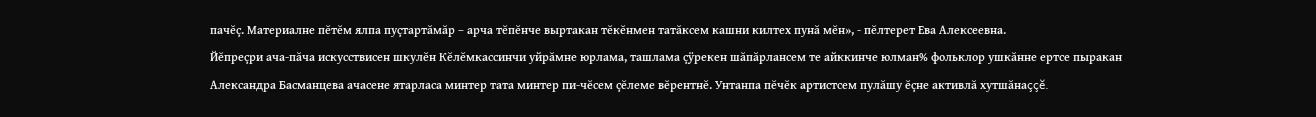пачĕç. Материалне пĕтĕм ялпа пуçтартăмăр – арча тĕпĕнче выртакан тĕкĕнмен татăксем кашни килтех пунă мĕн», - пĕлтерет Ева Алексеевна.
Йĕпреçри ача-пăча искусствисен шкулĕн Кĕлĕмкассинчи уйрăмне юрлама, ташлама çÿрекен шăпăрлансем те айккинче юлман% фольклор ушкăнне ертсе пыракан Александра Басманцева ачасене ятарласа минтер тата минтер пи-чĕсем çĕлеме вĕрентнĕ. Унтанпа пĕчĕк артистсем пулăшу ĕçне активлă хутшăнаççĕ.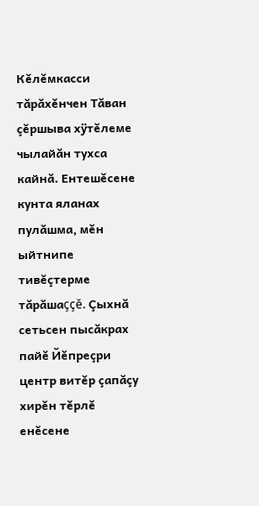Кĕлĕмкасси тăрăхĕнчен Тăван çĕршыва хÿтĕлеме чылайăн тухса кайнă. Ентешĕсене кунта яланах пулăшма, мĕн ыйтнипе тивĕçтерме тăрăшаççĕ. Çыхнă сетьсен пысăкрах пайĕ Йĕпреçри центр витĕр çапăçу хирĕн тĕрлĕ енĕсене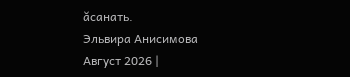ăсанать.
Эльвира Анисимова
Август 2026 |